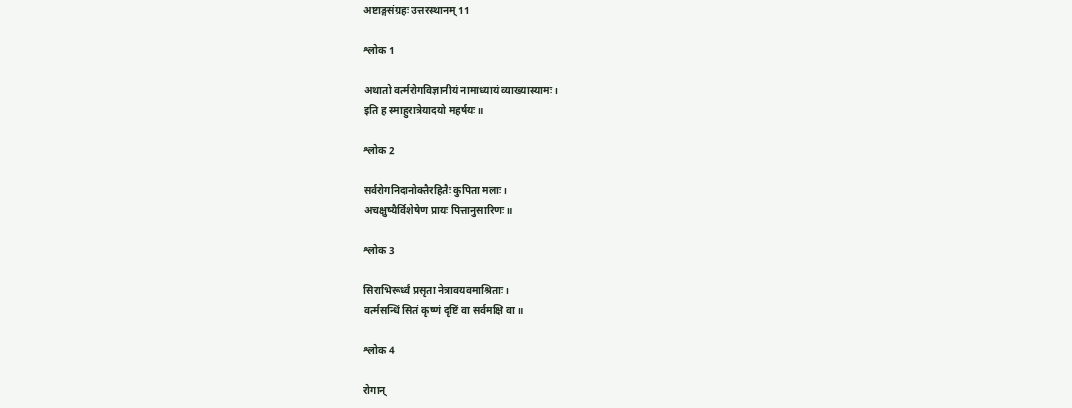अष्टाङ्गसंग्रहः उत्तरस्थानम् 11

श्लोक 1

अथातो वर्त्मरोगविज्ञानीयं नामाध्यायं व्याख्यास्यामः।
इति ह स्माहुरात्रेयादयो महर्षयः॥

श्लोक 2

सर्वरोगनिदानोक्तैरहितैः कुपिता मलाः।
अचक्षुष्यैर्विशेषेण प्रायः पित्तानुसारिणः॥

श्लोक 3

सिराभिरूर्ध्वं प्रसृता नेत्रावयवमाश्रिताः।
वर्त्मसन्धिं सितं कृष्णं दृष्टिं वा सर्वमक्षि वा॥

श्लोक 4

रोगान्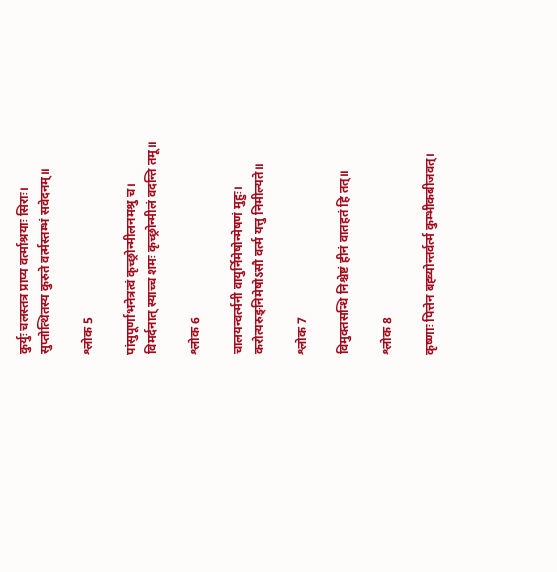कुर्युः चलस्तत्र प्राप्य वर्त्माश्रयाः सिराः।
सुप्तोत्थितस्य कुरुते वर्त्मस्तम्भं सवेदनम्॥

श्लोक 5

पांसुपूर्णाभनेत्रत्वं कृच्छ्रोन्मीलनमश्रु च।
विमर्दनात् स्याच्च शमः कृच्छ्रोन्मीलं वदन्ति तमू॥

श्लोक 6

चालयन्वर्त्मनी वायुर्निमेषोन्मेषणं मुहुः।
करोत्यरुङ्निमेषोऽसौ वर्त्म यत्तु निमील्यते॥

श्लोक 7

विमुक्तसन्धि निश्चेष्टं हीनं वातहतं हि तत्॥

श्लोक 8

कृष्णाः पित्तेन बह्व्योन्तर्वर्त्म कुम्भीकबीजवत्।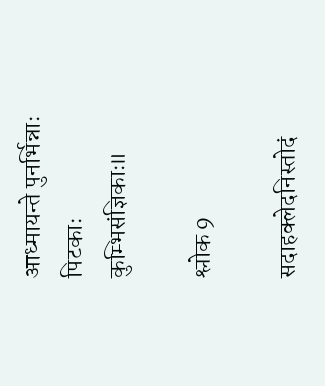आध्मायन्ते पुनर्भिन्नाः पिटकाः कुम्भिसंज्ञिकाः॥

श्लोक 9

सदाहक्लेदनिस्तोदं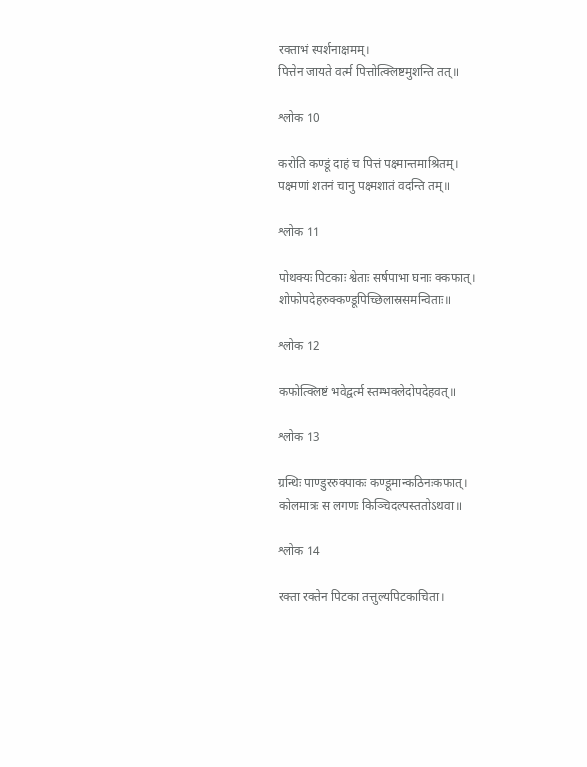रक्ताभं स्पर्शनाक्षमम्।
पित्तेन जायते वर्त्म पित्तोत्क्लिष्टमुशन्ति तत्॥

श्लोक 10

करोति कण्डूं दाहं च पित्तं पक्ष्मान्तमाश्रितम्।
पक्ष्मणां शतनं चानु पक्ष्मशातं वदन्ति तम्॥

श्लोक 11

पोथक्यः पिटकाः श्वेताः सर्षपाभा घनाः क्कफात्।
शोफोपदेहरुक्कण्डूपिच्छिलास्रसमन्विताः॥

श्लोक 12

कफोत्क्लिष्टं भवेद्वर्त्म स्तम्भक्लेदोपदेहवत्॥

श्लोक 13

ग्रन्थिः पाण्डुररुक्पाकः कण्डूमान्कठिनःकफात्।
कोलमात्रः स लगणः किञ्चिदल्पस्ततोऽथवा॥

श्लोक 14

रक्ता रक्तेन पिटका तत्तुल्यपिटकाचिता।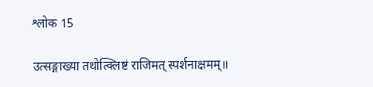श्लोक 15

उत्सङ्गाख्या तथोत्क्लिष्टं राजिमत् स्पर्शनाक्षमम्॥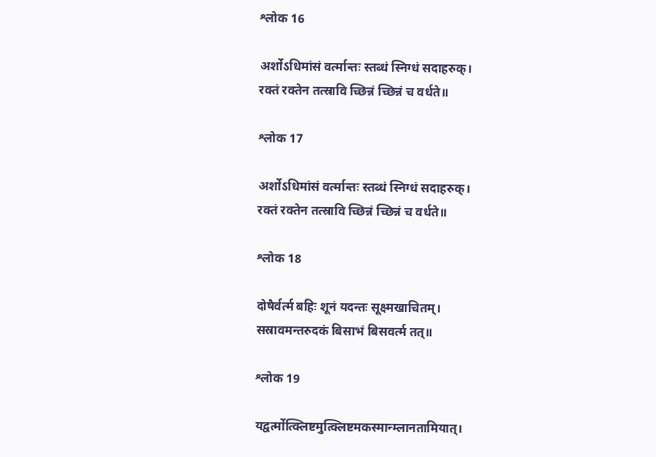श्लोक 16

अर्शोऽधिमांसं वर्त्मान्तः स्तब्धं स्निग्धं सदाहरुक्।
रक्तं रक्तेन तत्स्रावि च्छिन्नं च्छिन्नं च वर्धते॥

श्लोक 17

अर्शोऽधिमांसं वर्त्मान्तः स्तब्धं स्निग्धं सदाहरुक्।
रक्तं रक्तेन तत्स्रावि च्छिन्नं च्छिन्नं च वर्धते॥

श्लोक 18

दोषैर्वर्त्म बहिः शूनं यदन्तः सूक्ष्मखाचितम्।
सस्रावमन्तरुदकं बिसाभं बिसवर्त्म तत्॥

श्लोक 19

यद्वर्त्मोत्क्लिष्टमुत्क्लिष्टमकस्मान्म्लानतामियात्।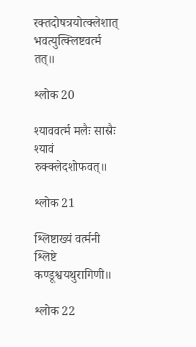रक्तदोषत्रयोत्क्लेशात् भवत्युत्क्लिष्टवर्त्म तत्॥

श्लोक 20

श्याववर्त्म मलैः सास्रैः श्यावं रुक्क्लेदशोफवत्॥

श्लोक 21

श्लिष्टाख्यं वर्त्मनी श्लिष्टे कण्डूश्वयथुरागिणी॥

श्लोक 22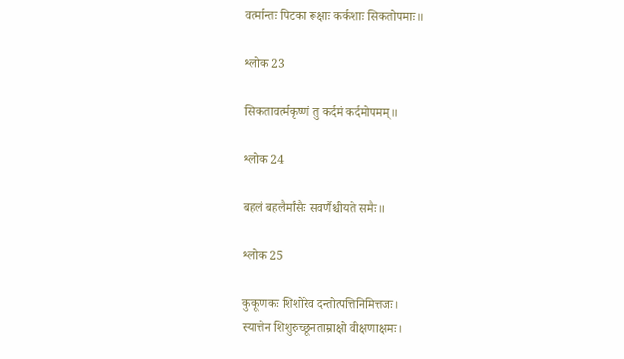वर्त्मान्तः पिटका रूक्षाः कर्कशाः सिकतोपमाः॥

श्लोक 23

सिकतावर्त्मकृष्णं तु कर्दमं कर्दमोपमम्॥

श्लोक 24

बहलं बहलैर्मांसैः सवर्णैश्चीयते समैः॥

श्लोक 25

कुकूणकः शिशोरेव दन्तोत्पत्तिनिमित्तजः।
स्यात्तेन शिशुरुच्छूनताम्राक्षो वीक्षणाक्षमः।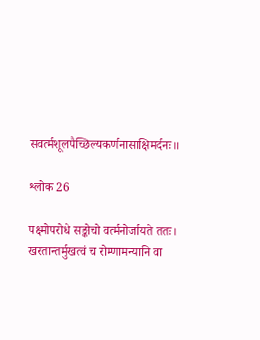सवर्त्मशूलपैच्छिल्यकर्णनासाक्षिमर्दनः॥

श्लोक 26

पक्ष्मोपरोधे सङ्कोचो वर्त्मनोर्जायते ततः।
खरतान्तर्मुखत्वं च रोम्णामन्यानि वा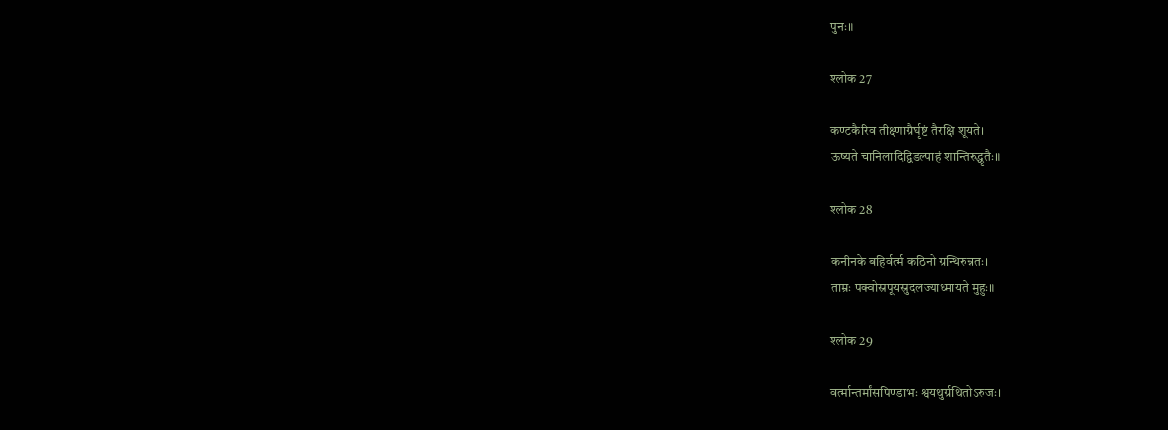पुनः॥

श्लोक 27

कण्टकैरिव तीक्ष्णाग्रैर्घृष्टं तैरक्षि शूयते।
ऊष्यते चानिलादिद्विडल्पाहं शान्तिरुद्धृतैः॥

श्लोक 28

कनीनके बहिर्वर्त्म कठिनो ग्रन्थिरुन्नतः।
ताम्रः पक्वोस्रपूयस्रुदलज्याध्मायते मुहुः॥

श्लोक 29

वर्त्मान्तर्मांसपिण्डाभः श्वयथुर्ग्रथितोऽरुजः।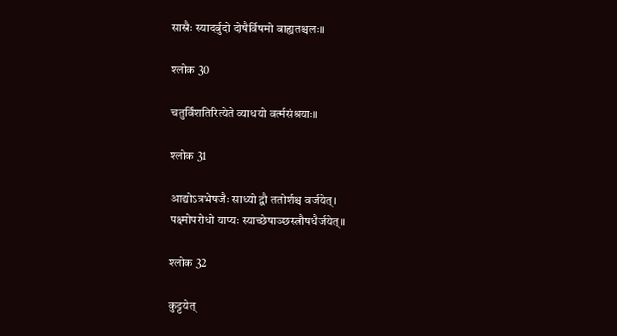सास्रैः स्यादर्बुदो दोषैर्विषमो बाह्यतश्चलः॥

श्लोक 30

चतुर्विंशतिरित्येते व्याधयो वर्त्मसंश्रयाः॥

श्लोक 31

आद्योऽत्रभेषजैः साध्यो द्वौ ततोर्शश्च वर्जयेत्।
पक्ष्मोपरोधो याप्यः स्याच्छेषाञ्छस्त्रौषधैर्जयेत्॥

श्लोक 32

कुट्टयेत्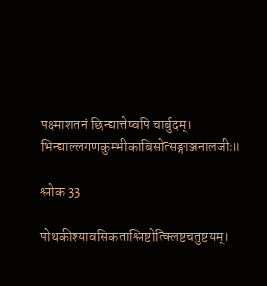पक्ष्माशतनं छिन्द्यात्तेष्वपि चार्बुदम्।
भिन्द्याल्लगणकुम्भीकाबिसोत्सङ्गाञ्जनालजीः॥

श्लोक 33

पोथकीश्यावसिकताश्लिष्टोत्क्लिष्टचतुष्टयम्।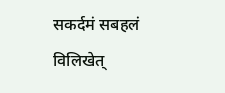सकर्दमं सबहलं विलिखेत्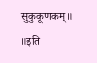सुकुकूणकम्॥
॥इति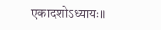एकादशोऽध्यायः॥